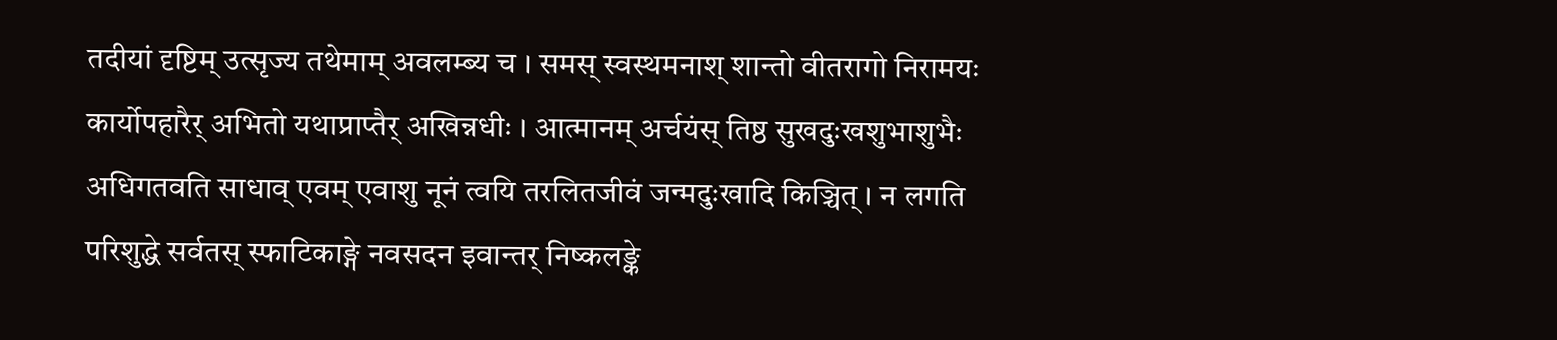तदीयां दृष्टिम् उत्सृज्य तथेमाम् अवलम्ब्य च । समस् स्वस्थमनाश् शान्तो वीतरागो निरामयः
कार्योपहारैर् अभितो यथाप्राप्तैर् अखिन्नधीः । आत्मानम् अर्चयंस् तिष्ठ सुखदुःखशुभाशुभैः
अधिगतवति साधाव् एवम् एवाशु नूनं त्वयि तरलितजीवं जन्मदुःखादि किञ्चित् । न लगति परिशुद्धे सर्वतस् स्फाटिकाङ्गे नवसदन इवान्तर् निष्कलङ्के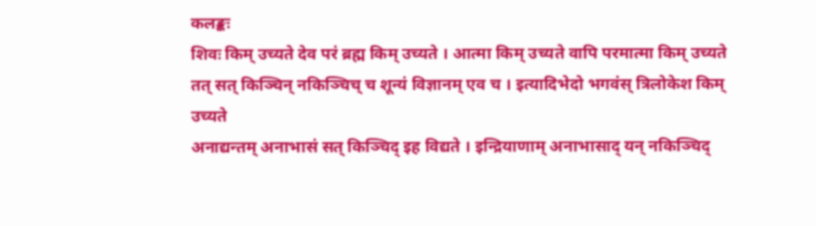कलङ्कः
शिवः किम् उच्यते देव परं ब्रह्म किम् उच्यते । आत्मा किम् उच्यते वापि परमात्मा किम् उच्यते
तत् सत् किञ्चिन् नकिञ्चिच् च शून्यं विज्ञानम् एव च । इत्यादिभेदो भगवंस् त्रिलोकेश किम् उच्यते
अनाद्यन्तम् अनाभासं सत् किञ्चिद् इह विद्यते । इन्द्रियाणाम् अनाभासाद् यन् नकिञ्चिद्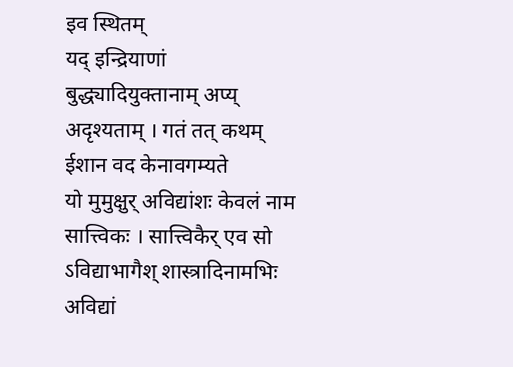इव स्थितम्
यद् इन्द्रियाणां बुद्ध्यादियुक्तानाम् अप्य् अदृश्यताम् । गतं तत् कथम् ईशान वद केनावगम्यते
यो मुमुक्षुर् अविद्यांशः केवलं नाम सात्त्विकः । सात्त्विकैर् एव सो ऽविद्याभागैश् शास्त्रादिनामभिः
अविद्यां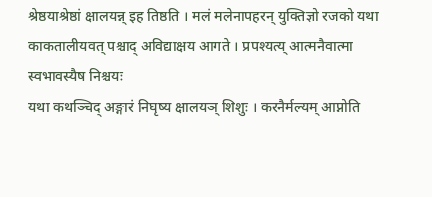श्रेष्ठयाश्रेष्ठां क्षालयन्न् इह तिष्ठति । मलं मलेनापहरन् युक्तिज्ञो रजको यथा
काकतालीयवत् पश्चाद् अविद्याक्षय आगते । प्रपश्यत्य् आत्मनैवात्मा स्वभावस्यैष निश्चयः
यथा कथञ्चिद् अङ्गारं निघृष्य क्षालयञ् शिशुः । करनैर्मल्यम् आप्नोति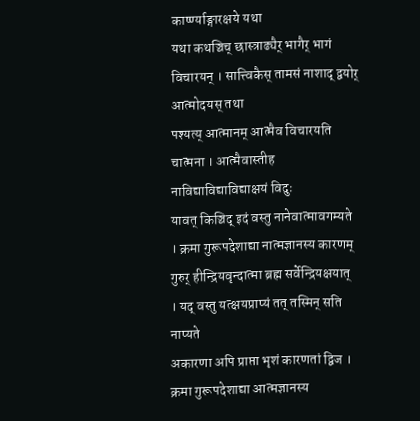कार्ष्ण्याङ्गारक्षये यथा
यथा कथञ्चिच् छास्त्राढ्यैर् भागैर् भागं विचारयन् । सात्त्विकैस् तामसं नाशाद् द्वयोर् आत्मोदयस् तथा
पश्यत्य् आत्मानम् आत्मैव विचारयति चात्मना । आत्मैवास्तीह नाविद्याविद्याविद्याक्षयं विदुः
यावत् किञ्चिद् इदं वस्तु नानेवात्मावगम्यते । क्रमा गुरूपदेशाद्या नात्मज्ञानस्य कारणम्
गुरुर् हीन्द्रियवृन्दात्मा ब्रह्म सर्वेन्द्रियक्षयात् । यद् वस्तु यत्क्षयप्राप्यं तत् तस्मिन् सति नाप्यते
अकारणा अपि प्राप्ता भृशं कारणतां द्विज । क्रमा गुरूपदेशाद्या आत्मज्ञानस्य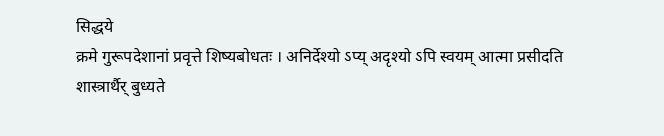सिद्धये
क्रमे गुरूपदेशानां प्रवृत्ते शिष्यबोधतः । अनिर्देश्यो ऽप्य् अदृश्यो ऽपि स्वयम् आत्मा प्रसीदति
शास्त्रार्थैर् बुध्यते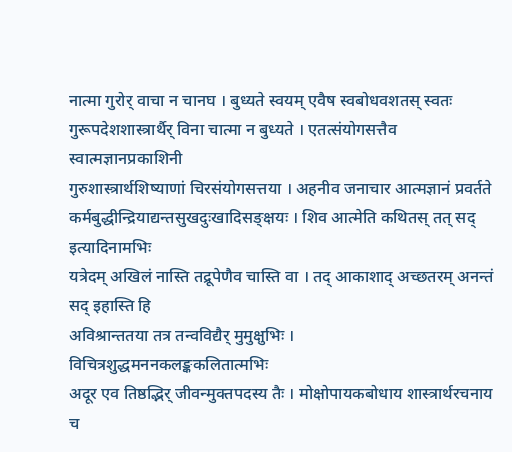नात्मा गुरोर् वाचा न चानघ । बुध्यते स्वयम् एवैष स्वबोधवशतस् स्वतः
गुरूपदेशशास्त्रार्थैर् विना चात्मा न बुध्यते । एतत्संयोगसत्तैव स्वात्मज्ञानप्रकाशिनी
गुरुशास्त्रार्थशिष्याणां चिरसंयोगसत्तया । अहनीव जनाचार आत्मज्ञानं प्रवर्तते
कर्मबुद्धीन्द्रियाद्यन्तसुखदुःखादिसङ्क्षयः । शिव आत्मेति कथितस् तत् सद् इत्यादिनामभिः
यत्रेदम् अखिलं नास्ति तद्रूपेणैव चास्ति वा । तद् आकाशाद् अच्छतरम् अनन्तं सद् इहास्ति हि
अविश्रान्ततया तत्र तन्वविद्यैर् मुमुक्षुभिः । विचित्रशुद्धमननकलङ्ककलितात्मभिः
अदूर एव तिष्ठद्भिर् जीवन्मुक्तपदस्य तैः । मोक्षोपायकबोधाय शास्त्रार्थरचनाय च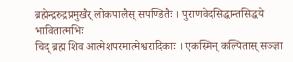ब्रह्मेन्द्ररुद्रप्रमुखैर् लोकपालैस् सपण्डितैः । पुराणवेदसिद्धान्तसिद्धये भावितात्मभिः
चिद् ब्रह्म शिव आत्मेशपरमात्मेश्वरादिकाः । एकस्मिन् कल्पितास् सञ्ज्ञा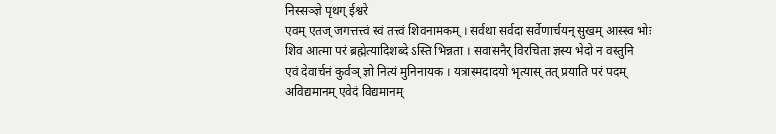निस्सञ्ज्ञे पृथग् ईश्वरे
एवम् एतज् जगत्तत्त्वं स्वं तत्त्वं शिवनामकम् । सर्वथा सर्वदा सर्वेणार्चयन् सुखम् आस्स्व भोः
शिव आत्मा परं ब्रह्मेत्यादिशब्दे ऽस्ति भिन्नता । सवासनैर् विरचिता ज्ञस्य भेदो न वस्तुनि
एवं देवार्चनं कुर्वञ् ज्ञो नित्यं मुनिनायक । यत्रास्मदादयो भृत्यास् तत् प्रयाति परं पदम्
अविद्यमानम् एवेदं विद्यमानम्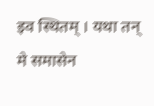इव स्थितम् । यथा तन् मे समासेन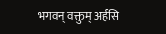भगवन् वक्तुम् अर्हसि